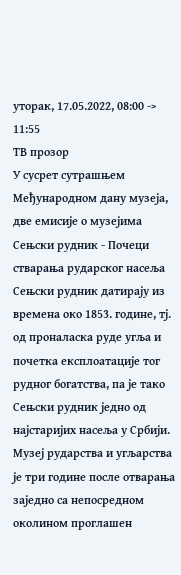уторак, 17.05.2022, 08:00 -> 11:55
ТВ прозор
У сусрет сутрашњем Међународном дану музеја, две емисије о музејима
Сењски рудник - Почеци стварања рударског насеља Сењски рудник датирају из времена око 1853. године, тј. од проналаска руде угља и почетка експлоатације тог рудног богатства, па је тако Сењски рудник једно од најстаријих насеља у Србији. Музеј рударства и угљарства је три године после отварања заједно са непосредном околином проглашен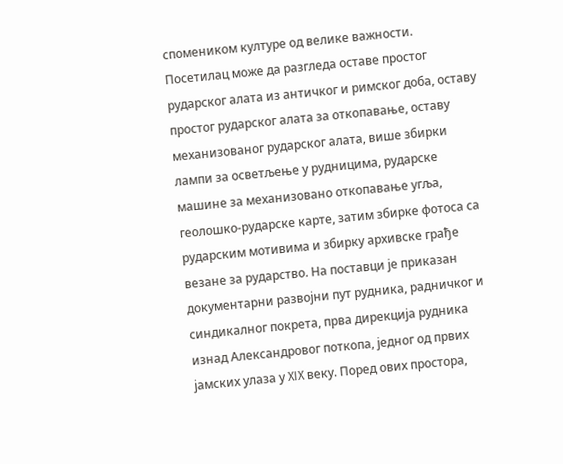спомеником културе од велике важности. Посетилац може да разгледа оставе простог рударског алата из античког и римског доба, оставу простог рударског алата за откопавање, оставу механизованог рударског алата, више збирки лампи за осветљење у рудницима, рударске машине за механизовано откопавање угља, геолошко-рударске карте, затим збирке фотоса са рударским мотивима и збирку архивске грађе везане за рударство. На поставци је приказан документарни развојни пут рудника, радничког и синдикалног покрета, прва дирекција рудника изнад Александровог поткопа, једног од првих јамских улаза у XIX веку. Поред ових простора,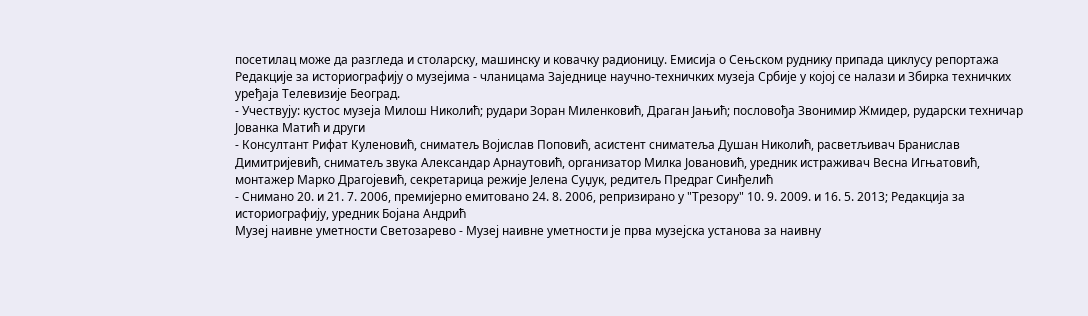посетилац може да разгледа и столарску, машинску и ковачку радионицу. Емисија о Сењском руднику припада циклусу репортажа Редакције за историографију о музејима - чланицама Заједнице научно-техничких музеја Србије у којој се налази и Збирка техничких уређаја Телевизије Београд.
- Учествују: кустос музеја Милош Николић; рудари Зоран Миленковић, Драган Јањић; пословођа Звонимир Жмидер, рударски техничар Јованка Матић и други
- Консултант Рифат Куленовић, сниматељ Војислав Поповић, асистент сниматеља Душан Николић, расветљивач Бранислав Димитријевић, сниматељ звука Александар Арнаутовић, организатор Милка Јовановић, уредник истраживач Весна Игњатовић, монтажер Марко Драгојевић, секретарица режије Јелена Суџук, редитељ Предраг Синђелић
- Снимано 20. и 21. 7. 2006, премијерно емитовано 24. 8. 2006, репризирано у "Трезору" 10. 9. 2009. и 16. 5. 2013; Редакција за историографију, уредник Бојана Андрић
Музеј наивне уметности Светозарево - Музеј наивне уметности је прва музејска установа за наивну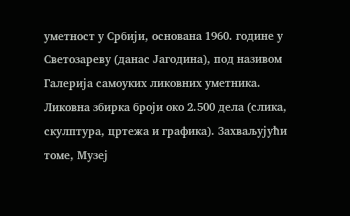уметност у Србији, основана 1960. године у Светозареву (данас Јагодина), под називом Галерија самоуких ликовних уметника. Ликовна збирка броји око 2.500 дела (слика, скулптура, цртежа и графика). Захваљујући томе, Музеј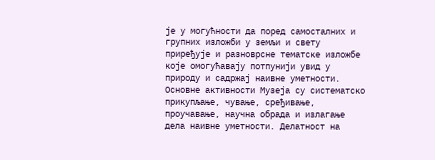је у могућности да поред самосталних и групних изложби у земљи и свету приређује и разноврсне тематске изложбе које омогућавају потпунији увид у природу и садржај наивне уметности. Основне активности Музеја су систематско прикупљање, чување, сређивање, проучавање, научна обрада и излагање дела наивне уметности. Делатност на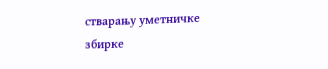стварању уметничке збирке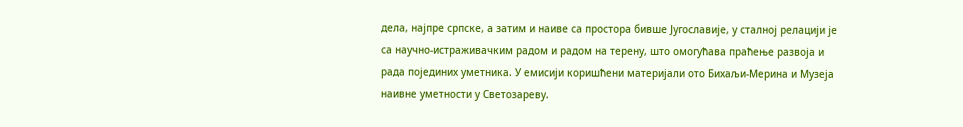дела, најпре српске, а затим и наиве са простора бивше Југославије, у сталној релацији је са научно-истраживачким радом и радом на терену, што омогућава праћење развоја и рада појединих уметника. У емисији коришћени материјали ото Бихаљи-Мерина и Музеја наивне уметности у Светозареву.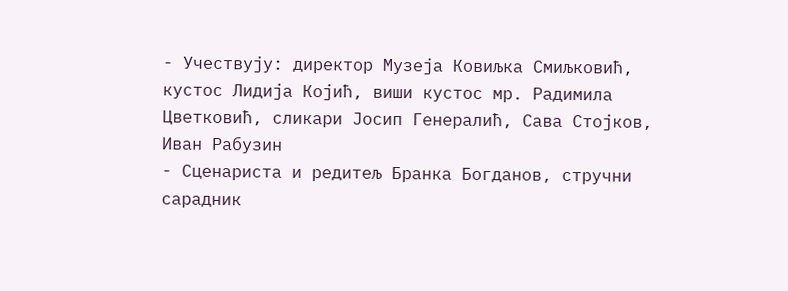- Учествују: директор Музеја Ковиљка Смиљковић, кустос Лидија Којић, виши кустос мр. Радимила Цветковић, сликари Јосип Генералић, Сава Стојков, Иван Рабузин
- Сценариста и редитељ Бранка Богданов, стручни сарадник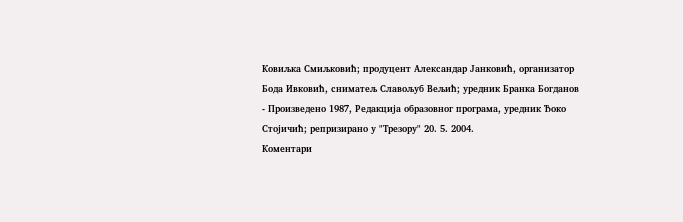Ковиљка Смиљковић; продуцент Александар Јанковић, организатор Бода Ивковић, сниматељ Славољуб Вељић; уредник Бранка Богданов
- Произведено 1987, Редакција образовног програма, уредник Ђоко Стојичић; репризирано у "Трезору" 20. 5. 2004.
Коментари